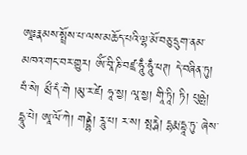ཨཱཿརྣམས་སྤྲོས་པ་ལས་མཆོད་པའི་ལྷ་མོ་བཅུ་དྲུག་ནམ་མཁའ་གང་བར་གྱུར། ཨོཾ་བཱི་ཎི་བཛྲ་ཧཱུྃ་ཧཱུྃ་ཕཊ། དེ་བཞིན་ཏུ། བཾ་སེ། མྲྀ་དཾ་གེ །མུ་ར་ཛེ། ཧཱ་སྱ། ལཱ་སྱ། གཱི་ཏཱི། ཏི། པུཥྤེ། དྷཱུ་པེ། ཨཱ་ལོ་ཀེ། གནྡྷེ། རཱུ་པ། ར་ས། སྤརྴེ། དྷརྨ་དྷཱ་ཏུ་ ཞེས་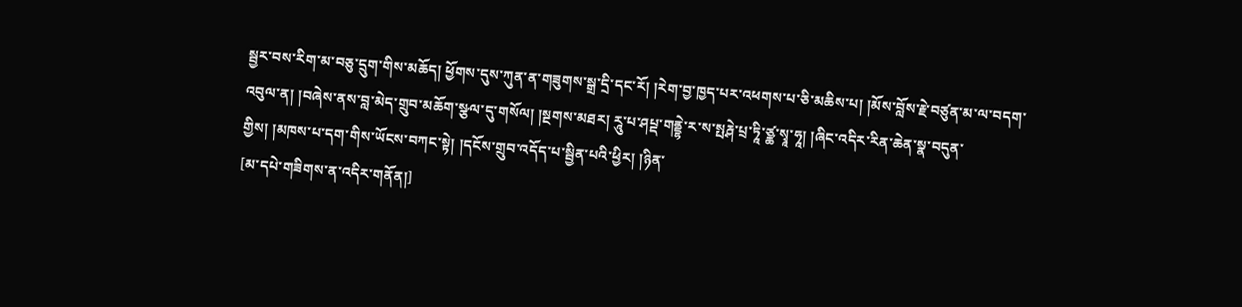སྦྱར་བས་རིག་མ་བཅུ་དྲུག་གིས་མཆོད། ཕྱོགས་དུས་ཀུན་ན་གཟུགས་སྒྲ་དྲི་དང་རོ། །རེག་བྱ་ཁྱད་པར་འཕགས་པ་ཅི་མཆིས་པ། །མོས་བློས་རྗེ་བཙུན་མ་ལ་བདག་འབུལ་ན། །བཞེས་ནས་བླ་མེད་གྲུབ་མཆོག་སྩལ་དུ་གསོལ། །སྔགས་མཐར། རཱུ་པ་ཤཔྡ་གནྡྷེ་ར་ས་སྤརྴེ་པྲ་ཏཱི་ཙྪ་སྭཱ་ཧཱ། །ཞིང་འདིར་རིན་ཆེན་སྣ་བདུན་གྱིས། །མཁས་པ་དག་གིས་ཡོངས་བཀང་སྟེ། །དངོས་གྲུབ་འདོད་པ་སྦྱིན་པའི་ཕྱིར། །ཉིན་
[མ་དཔེ་གཟིགས་ན་འདིར་གནོན།]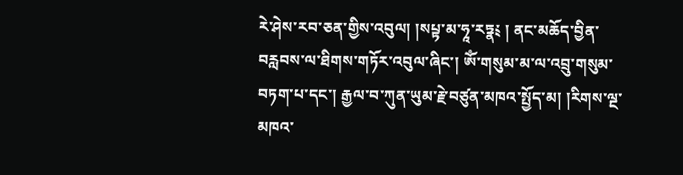རེ་ཤེས་རབ་ཅན་གྱིས་འབུལ། །སཔྟ་མ་ཧཱ་རཏྣ༴ ། ནང་མཆོད་བྱིན་བརླབས་ལ་ཐིགས་གཏོར་འབུལ་ཞིང་། ཨོཾ་གསུམ་མ་ལ་འབྲུ་གསུམ་བཏག་པ་དང་། རྒྱལ་བ་ཀུན་ཡུམ་རྗེ་བཙུན་མཁའ་སྤྱོད་མ། །རིགས་ལྔ་མཁའ་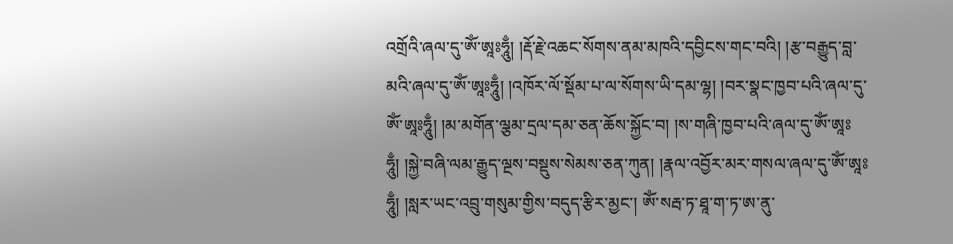འགྲོའི་ཞལ་དུ་ཨོཾ་ཨཱཿཧཱུྃ། །རྡོ་རྗེ་འཆང་སོགས་ནམ་མཁའི་དབྱིངས་གང་བའི། །རྩ་བརྒྱུད་བླ་མའི་ཞལ་དུ་ཨོཾ་ཨཱཿཧཱུྃ། །འཁོར་ལོ་སྡོམ་པ་ལ་སོགས་ཡི་དམ་ལྷ། །བར་སྣང་ཁྱབ་པའི་ཞལ་དུ་ཨོཾ་ཨཱཿཧཱུྃ། །མ་མགོན་ལྕམ་དྲལ་དམ་ཅན་ཆོས་སྐྱོང་བ། །ས་གཞི་ཁྱབ་པའི་ཞལ་དུ་ཨོཾ་ཨཱཿཧཱུྃ། །སྐྱེ་བཞི་ལམ་རྒྱུད་ལྔས་བསྡུས་སེམས་ཅན་ཀུན། །རྣལ་འབྱོར་མར་གསལ་ཞལ་དུ་ཨོཾ་ཨཱཿཧཱུྃ། །སླར་ཡང་འབྲུ་གསུམ་གྱིས་བདུད་རྩིར་མྱང་། ཨོཾ་སརྦ་ཏ་ཐཱ་ག་ཏ་ཨ་ནུ་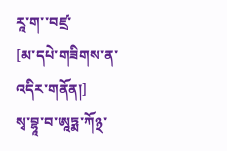རཱ་ག་་བཛྲ་
[མ་དཔེ་གཟིགས་ན་འདིར་གནོན།]
སྭ་བྷཱ་བ་ཨཱཏྨ་ཀོ྅་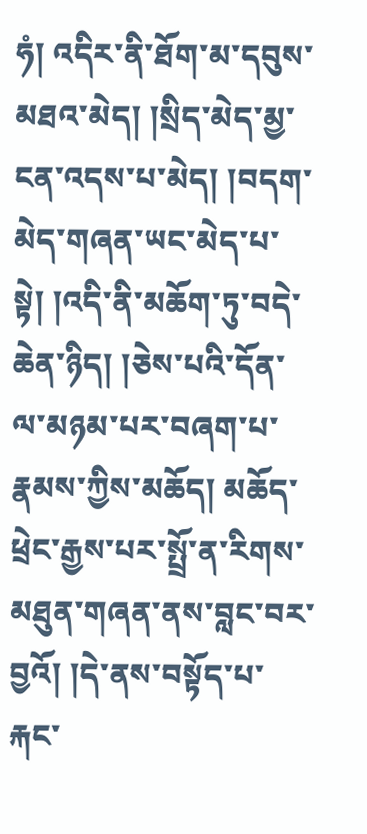ཧཾ། འདིར་ནི་ཐོག་མ་དབུས་མཐའ་མེད། །སྲིད་མེད་མྱ་ངན་འདས་པ་མེད། །བདག་མེད་གཞན་ཡང་མེད་པ་སྟེ། །འདི་ནི་མཆོག་ཏུ་བདེ་ཆེན་ཉིད། །ཅེས་པའི་དོན་ལ་མཉམ་པར་བཞག་པ་རྣམས་ཀྱིས་མཆོད། མཆོད་ཕྲེང་རྒྱས་པར་སྤྲོ་ན་རིགས་མཐུན་གཞན་ནས་བླང་བར་བྱའོ། །དེ་ནས་བསྟོད་པ་རྐང་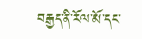བརྒྱད་ནི་རོལ་མོ་དང་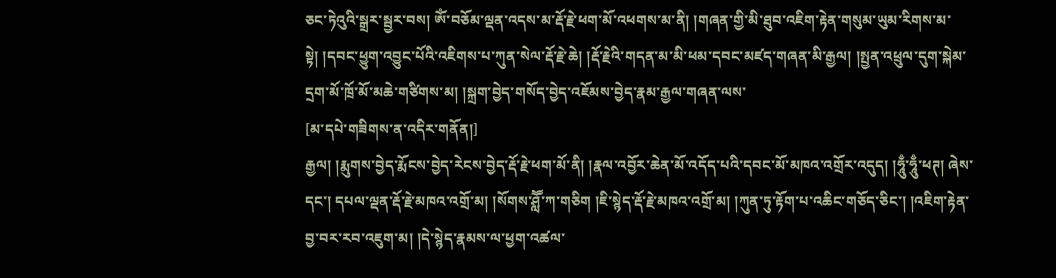ཅང་ཏེའུའི་སྒྲར་སྦྱར་བས། ཨོཾ་བཅོམ་ལྡན་འདས་མ་རྡོ་རྗེ་ཕག་མོ་འཕགས་མ་ནི། །གཞན་གྱི་མི་ཐུབ་འཇིག་རྟེན་གསུམ་ཡུམ་རིགས་མ་སྟེ། །དབང་ཕྱུག་འབྱུང་པོའི་འཇིགས་པ་ཀུན་སེལ་རྡོ་རྗེ་ཆེ། །རྡོ་རྗེའི་གདན་མ་མི་ཕམ་དབང་མཛད་གཞན་མི་རྒྱལ། །སྤྱན་འཕྲུལ་དུག་སྐེམ་དྲག་མོ་ཁྲོ་མོ་མཆེ་གཙིགས་མ། །སྐྲག་བྱེད་གསོད་བྱེད་འཇོམས་བྱེད་རྣམ་རྒྱལ་གཞན་ལས་
[མ་དཔེ་གཟིགས་ན་འདིར་གནོན།]
རྒྱལ། །རྨུགས་བྱེད་རྨོངས་བྱེད་རེངས་བྱེད་རྡོ་རྗེ་ཕག་མོ་ནི། །རྣལ་འབྱོར་ཆེན་མོ་འདོད་པའི་དབང་མོ་མཁའ་འགྲོར་འདུད། །ཧཱུྃ་ཧཱུྃ་ཕཊ། ཞེས་དང་། དཔལ་ལྡན་རྡོ་རྗེ་མཁའ་འགྲོ་མ། །སོགས་ཤླཽ་ཀ་གཅིག །ཇི་སྙེད་རྡོ་རྗེ་མཁའ་འགྲོ་མ། །ཀུན་ཏུ་རྟོག་པ་འཆིང་གཅོད་ཅིང་། །འཇིག་རྟེན་བྱ་བར་རབ་འཇུག་མ། །དེ་སྙེད་རྣམས་ལ་ཕྱག་འཚལ་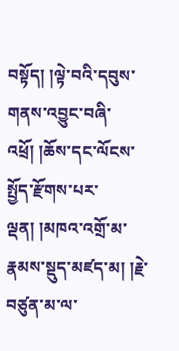བསྟོད། །ལྟེ་བའི་དབུས་གནས་འབྱུང་བཞི་འཕྲོ། །ཆོས་དང་ལོངས་སྤྱོད་རྫོགས་པར་ལྡན། །མཁའ་འགྲོ་མ་རྣམས་སྡུད་མཛད་མ། །རྗེ་བཙུན་མ་ལ་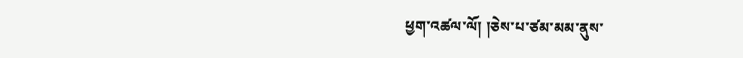ཕྱག་འཚལ་ལོ། །ཅེས་པ་ཙམ་མམ་ནུས་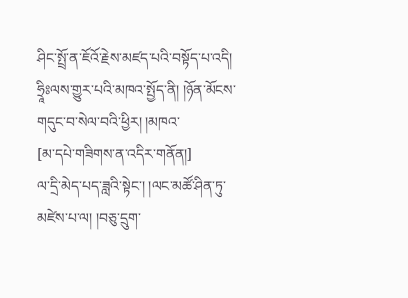ཤིང་སྤྲོ་ན་ཇོའོ་རྗེས་མཛད་པའི་བསྟོད་པ་འདི། ཧྲཱིཿལས་གྱུར་པའི་མཁའ་སྤྱོད་ནི། །ཉོན་མོངས་གདུང་བ་སེལ་བའི་ཕྱིར། །མཁའ་
[མ་དཔེ་གཟིགས་ན་འདིར་གནོན།]
ལ་དྲི་མེད་པད་ཟླའི་སྟེང་། །ལང་མཚོ་ཤིན་ཏུ་མཛེས་པ་ལ། །བཅུ་དྲུག་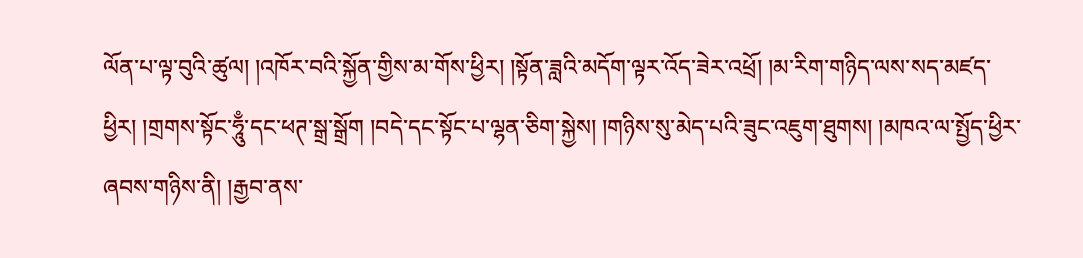ལོན་པ་ལྟ་བུའི་ཚུལ། །འཁོར་བའི་སྐྱོན་གྱིས་མ་གོས་ཕྱིར། །སྟོན་ཟླའི་མདོག་ལྟར་འོད་ཟེར་འཕྲོ། །མ་རིག་གཉིད་ལས་སད་མཛད་ཕྱིར། །གྲགས་སྟོང་ཧཱུྃ་དང་ཕཊ་སྒྲ་སྒྲོག །བདེ་དང་སྟོང་པ་ལྷན་ཅིག་སྐྱེས། །གཉིས་སུ་མེད་པའི་ཟུང་འཇུག་ཐུགས། །མཁའ་ལ་སྤྱོད་ཕྱིར་ཞབས་གཉིས་ནི། །རྒྱབ་ནས་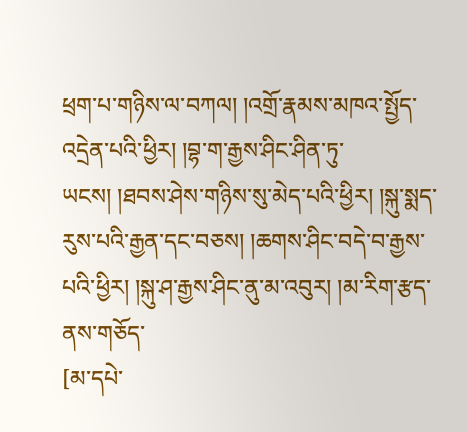ཕྲག་པ་གཉིས་ལ་བཀལ། །འགྲོ་རྣམས་མཁའ་སྤྱོད་འདྲེན་པའི་ཕྱིར། །བྷ་ག་རྒྱས་ཤིང་ཤིན་ཏུ་ཡངས། །ཐབས་ཤེས་གཉིས་སུ་མེད་པའི་ཕྱིར། །སྐུ་སྨད་རུས་པའི་རྒྱན་དང་བཅས། །ཆགས་ཤིང་བདེ་བ་རྒྱས་པའི་ཕྱིར། །སྐུ་ཤ་རྒྱས་ཤིང་ནུ་མ་འབུར། །མ་རིག་རྩད་ནས་གཅོད་
[མ་དཔེ་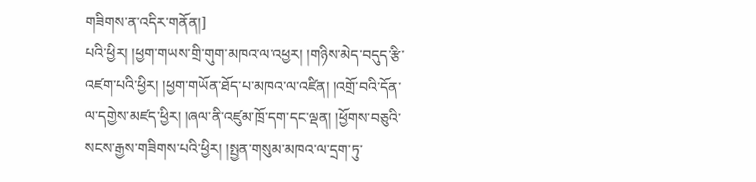གཟིགས་ན་འདིར་གནོན།]
པའི་ཕྱིར། །ཕྱག་གཡས་གྲི་གུག་མཁའ་ལ་འཕྱར། །གཉིས་མེད་བདུད་རྩི་འཛག་པའི་ཕྱིར། །ཕྱག་གཡོན་ཐོད་པ་མཁའ་ལ་འཛིན། །འགྲོ་བའི་དོན་ལ་དགྱེས་མཛད་ཕྱིར། །ཞལ་ནི་འཛུམ་ཁྲོ་དག་དང་ལྡན། །ཕྱོགས་བཅུའི་སངས་རྒྱས་གཟིགས་པའི་ཕྱིར། །སྤྱན་གསུམ་མཁའ་ལ་དྲག་ཏུ་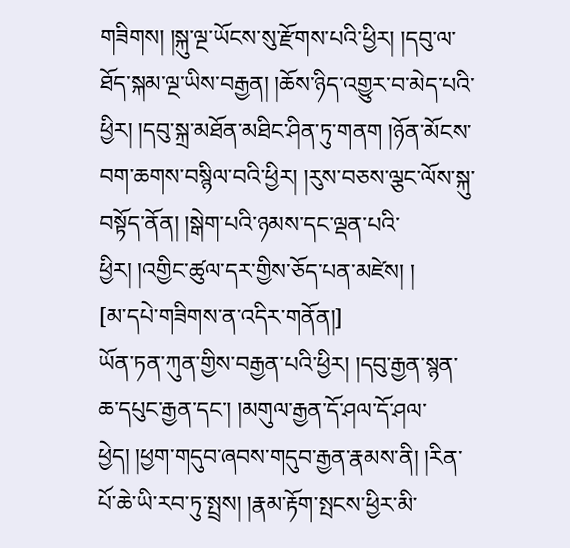གཟིགས། །སྐུ་ལྔ་ཡོངས་སུ་རྫོགས་པའི་ཕྱིར། །དབུ་ལ་ཐོད་སྐམ་ལྔ་ཡིས་བརྒྱན། །ཆོས་ཉིད་འགྱུར་བ་མེད་པའི་ཕྱིར། །དབུ་སྐྲ་མཐོན་མཐིང་ཤིན་ཏུ་གནག །ཉོན་མོངས་བག་ཆགས་བསྙིལ་བའི་ཕྱིར། །རུས་བཅས་ལྕང་ལོས་སྐུ་བསྟོད་ནོན། །སྒེག་པའི་ཉམས་དང་ལྡན་པའི་ཕྱིར། །འགྱིང་ཚུལ་དར་གྱིས་ཅོད་པན་མཛེས། །
[མ་དཔེ་གཟིགས་ན་འདིར་གནོན།]
ཡོན་ཏན་ཀུན་གྱིས་བརྒྱན་པའི་ཕྱིར། །དབུ་རྒྱན་སྙན་ཆ་དཔུང་རྒྱན་དང་། །མགུལ་རྒྱན་དོ་ཤལ་དོ་ཤལ་ཕྱེད། །ཕྱག་གདུབ་ཞབས་གདུབ་རྒྱན་རྣམས་ནི། །རིན་པོ་ཆེ་ཡི་རབ་ཏུ་སྤྲས། །རྣམ་རྟོག་སྤངས་ཕྱིར་མི་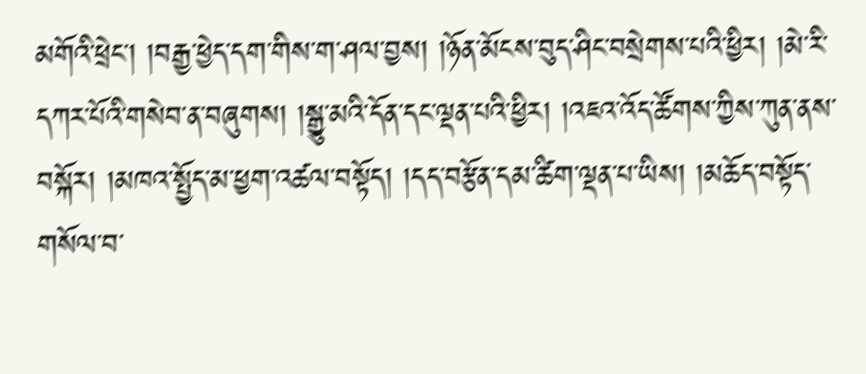མགོའི་ཕྲེང་། །བརྒྱ་ཕྱེད་དག་གིས་ག་ཤལ་བྱས། །ཉོན་མོངས་བུད་ཤིང་བསྲེགས་པའི་ཕྱིར། །མེ་རི་དཀར་པོའི་གསེབ་ན་བཞུགས། །སྒྱུ་མའི་དོན་དང་ལྡན་པའི་ཕྱིར། །འཇའ་འོད་ཚོགས་ཀྱིས་ཀུན་ནས་བསྐོར། །མཁའ་སྤྱོད་མ་ཕྱག་འཚལ་བསྟོད། །དད་བརྩོན་དམ་ཚིག་ལྡན་པ་ཡིས། །མཆོད་བསྟོད་གསོལ་བ་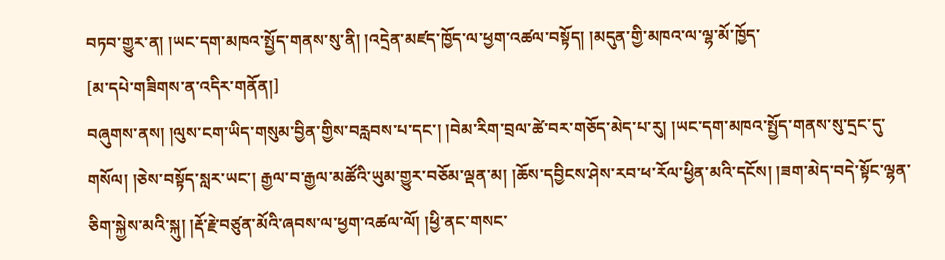བཏབ་གྱུར་ན། །ཡང་དག་མཁའ་སྤྱོད་གནས་སུ་ནི། །འདྲེན་མཛད་ཁྱོད་ལ་ཕྱག་འཚལ་བསྟོད། །མདུན་གྱི་མཁའ་ལ་ལྷ་མོ་ཁྱོད་
[མ་དཔེ་གཟིགས་ན་འདིར་གནོན།]
བཞུགས་ནས། །ལུས་ངག་ཡིད་གསུམ་བྱིན་གྱིས་བརླབས་པ་དང་། །བེམ་རིག་བྲལ་ཚེ་བར་གཅོད་མེད་པ་རུ། །ཡང་དག་མཁའ་སྤྱོད་གནས་སུ་དྲང་དུ་གསོལ། །ཅེས་བསྟོད་སླར་ཡང་། རྒྱལ་བ་རྒྱལ་མཚོའི་ཡུམ་གྱུར་བཅོམ་ལྡན་མ། །ཆོས་དབྱིངས་ཤེས་རབ་ཕ་རོལ་ཕྱིན་མའི་དངོས། །ཟག་མེད་བདེ་སྟོང་ལྷན་ཅིག་སྐྱེས་མའི་སྐུ། །རྡོ་རྗེ་བཙུན་མོའི་ཞབས་ལ་ཕྱག་འཚལ་ལོ། །ཕྱི་ནང་གསང་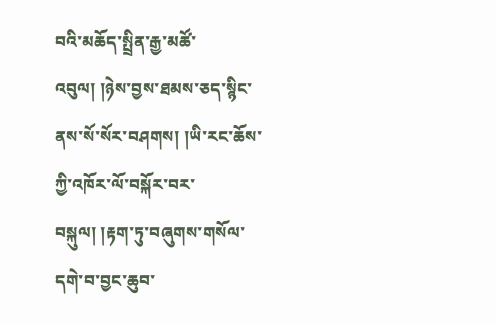བའི་མཆོད་སྤྲིན་རྒྱ་མཚོ་འབུལ། །ཉེས་བྱས་ཐམས་ཅད་སྙིང་ནས་སོ་སོར་བཤགས། །ཡི་རང་ཆོས་ཀྱི་འཁོར་ལོ་བསྐོར་བར་བསྐུལ། །རྟག་ཏུ་བཞུགས་གསོལ་དགེ་བ་བྱང་ཆུབ་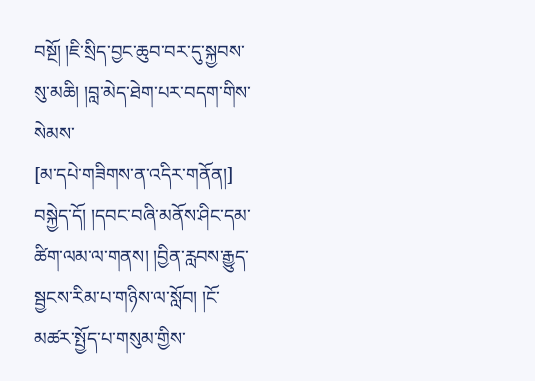བསྔོ། །ཇི་སྲིད་བྱང་ཆུབ་བར་དུ་སྐྱབས་སུ་མཆི། །བླ་མེད་ཐེག་པར་བདག་གིས་སེམས་
[མ་དཔེ་གཟིགས་ན་འདིར་གནོན།]
བསྐྱེད་དོ། །དབང་བཞི་མནོས་ཤིང་དམ་ཚིག་ལམ་ལ་གནས། །བྱིན་རླབས་རྒྱུད་སྦྱངས་རིམ་པ་གཉིས་ལ་སློབ། །ངོ་མཚར་སྤྱོད་པ་གསུམ་གྱིས་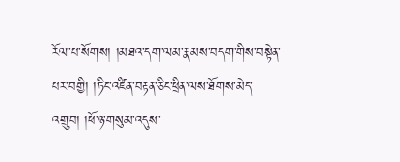རོལ་པ་སོགས། །མཐའ་དག་ལམ་རྣམས་བདག་གིས་བསྟེན་པར་བགྱི། །ཏིང་འཛིན་བརྟན་ཅིང་ཕྲིན་ལས་ཐོགས་མེད་འགྲུབ། །ཕོ་ཉ་གསུམ་འདུས་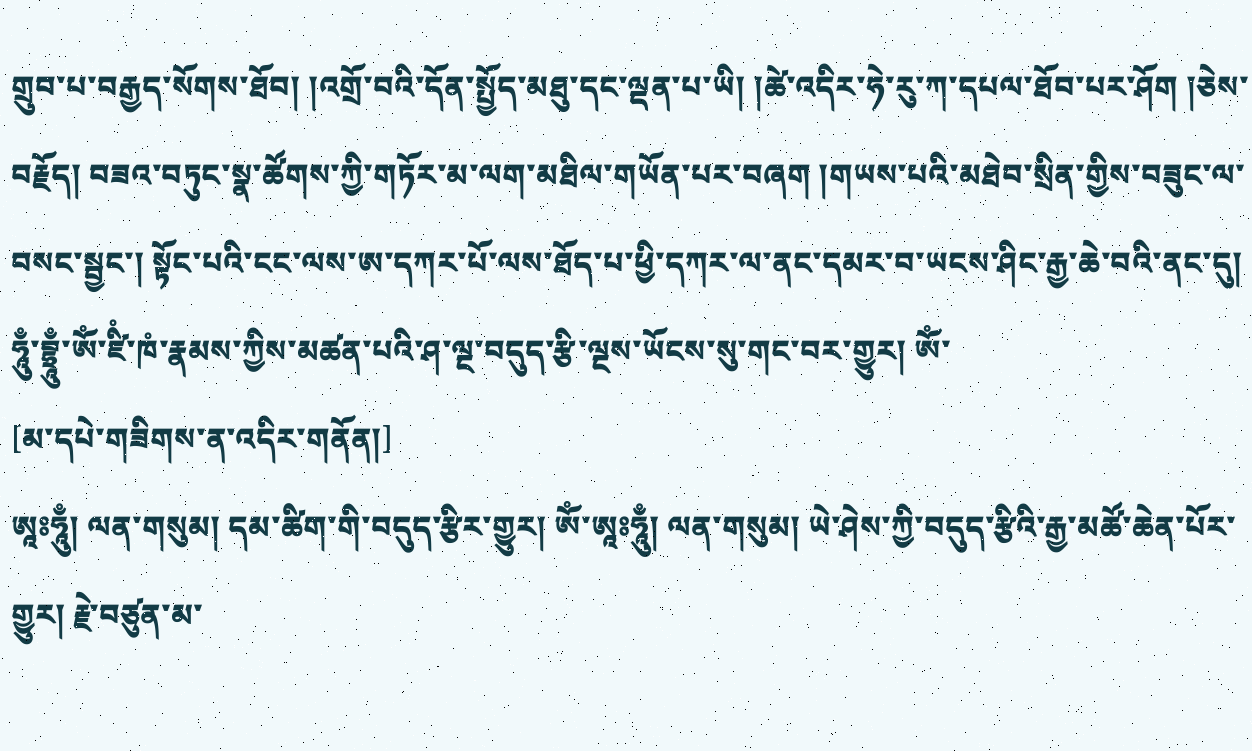གྲུབ་པ་བརྒྱད་སོགས་ཐོབ། །འགྲོ་བའི་དོན་སྤྱོད་མཐུ་དང་ལྡན་པ་ཡི། །ཚེ་འདིར་ཧེ་རུ་ཀ་དཔལ་ཐོབ་པར་ཤོག །ཅེས་བརྗོད། བཟའ་བཏུང་སྣ་ཚོགས་ཀྱི་གཏོར་མ་ལག་མཐིལ་གཡོན་པར་བཞག །གཡས་པའི་མཐེབ་སྲིན་གྱིས་བཟུང་ལ་བསང་སྦྱང་། སྟོང་པའི་ངང་ལས་ཨ་དཀར་པོ་ལས་ཐོད་པ་ཕྱི་དཀར་ལ་ནང་དམར་བ་ཡངས་ཤིང་རྒྱ་ཆེ་བའི་ནང་དུ། ཧཱུྃ་བྷྲཱུྃ་ཨོཾ་ཛིཾ་ཁཾ་རྣམས་ཀྱིས་མཚན་པའི་ཤ་ལྔ་བདུད་རྩི་ལྔས་ཡོངས་སུ་གང་བར་གྱུར། ཨོཾ་
[མ་དཔེ་གཟིགས་ན་འདིར་གནོན།]
ཨཱཿཧཱུྃ། ལན་གསུམ། དམ་ཚིག་གི་བདུད་རྩིར་གྱུར། ཨོཾ་ཨཱཿཧཱུྃ། ལན་གསུམ། ཡེ་ཤེས་ཀྱི་བདུད་རྩིའི་རྒྱ་མཚོ་ཆེན་པོར་གྱུར། རྗེ་བཙུན་མ་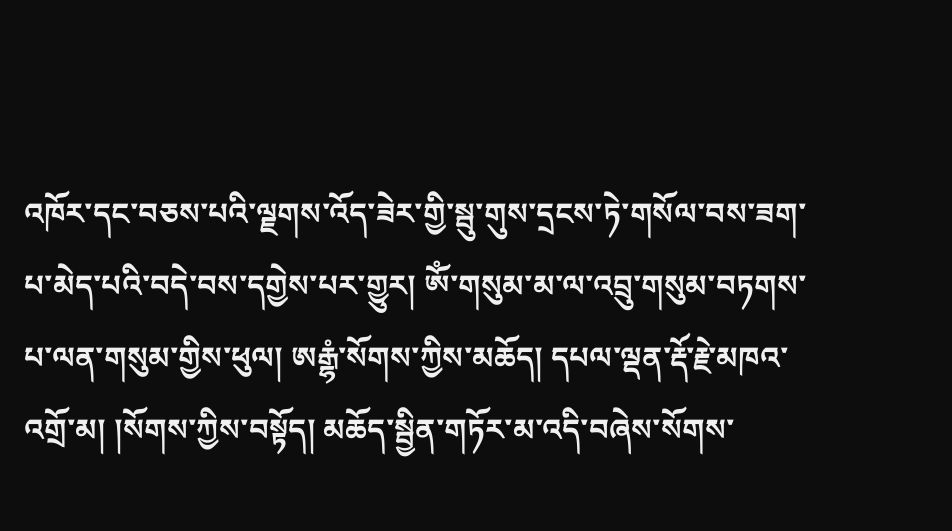འཁོར་དང་བཅས་པའི་ལྗགས་འོད་ཟེར་གྱི་སྦུ་གུས་དྲངས་ཏེ་གསོལ་བས་ཟག་པ་མེད་པའི་བདེ་བས་དགྱེས་པར་གྱུར། ཨོཾ་གསུམ་མ་ལ་འབྲུ་གསུམ་བཏགས་པ་ལན་གསུམ་གྱིས་ཕུལ། ཨརྒྷཾ་སོགས་ཀྱིས་མཆོད། དཔལ་ལྡན་རྡོ་རྗེ་མཁའ་འགྲོ་མ། །སོགས་ཀྱིས་བསྟོད། མཆོད་སྦྱིན་གཏོར་མ་འདི་བཞེས་སོགས་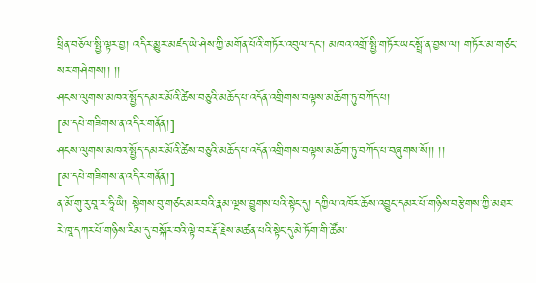ཕྲིན་བཅོལ་སྤྱི་ལྟར་བྱ། འདིར་མྱུར་མཛད་ཡེ་ཤེས་ཀྱི་མགོན་པོའི་གཏོར་འབུལ་དང་། མཁའ་འགྲོ་སྤྱི་གཏོར་ཡང་སྤྲོ་ན་བྱས་ལ། གཏོར་མ་གཙང་སར་གཤེགས།། །།
ཤངས་ལུགས་མཁའ་སྤྱོད་དམར་མོའི་ཚེས་བཅུའི་མཆོད་པ་འདོན་འགྲིགས་བལྟས་མཆོག་ཏུ་བཀོད་པ།
[མ་དཔེ་གཟིགས་ན་འདིར་གནོན།]
ཤངས་ལུགས་མཁའ་སྤྱོད་དམར་མོའི་ཚེས་བཅུའི་མཆོད་པ་འདོན་འགྲིགས་བལྟས་མཆོག་ཏུ་བཀོད་པ་བཞུགས་སོ།། །།
[མ་དཔེ་གཟིགས་ན་འདིར་གནོན།]
ན་མོ་གུ་རུ་བཱ་ར་ཧཱི་ཡཻ། སྟེགས་བུ་གཙང་མར་བའི་རྣམ་ལྔས་བྱུགས་པའི་སྟེང་དུ། དཀྱིལ་འཁོར་ཆོས་འབྱུང་དམར་པོ་གཉིས་བརྩེགས་ཀྱི་མཐར་རེ་ཁཱ་དཀར་པོ་གཉིས་རིམ་དུ་བསྐོར་བའི་ལྟེ་བར་རྡོ་རྗེས་མཚན་པའི་སྟེང་དུ་མེ་ཏོག་གི་ཚོམ་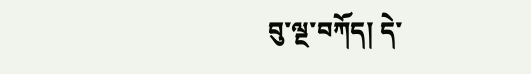བུ་ལྔ་བཀོད། དེ་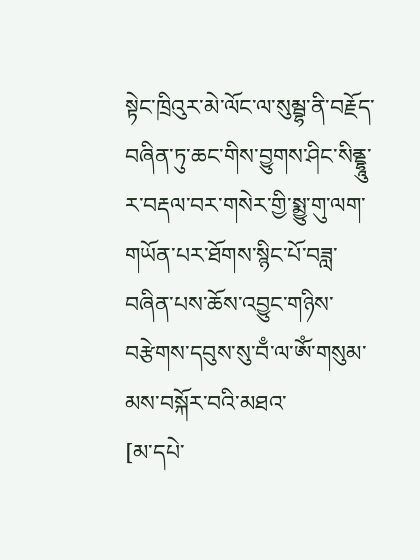སྟེང་ཁྲིའུར་མེ་ལོང་ལ་སུམྦྷ་ནི་བརྗོད་བཞིན་ཏུ་ཆང་གིས་བྱུགས་ཤིང་སིནྡྷཱུ་ར་བརྡལ་བར་གསེར་གྱི་སྨྱུ་གུ་ལག་གཡོན་པར་ཐོགས་སྙིང་པོ་བཟླ་བཞིན་པས་ཆོས་འབྱུང་གཉིས་བརྩེགས་དབུས་སུ་བྃ་ལ་ཨོཾ་གསུམ་མས་བསྐོར་བའི་མཐའ་
[མ་དཔེ་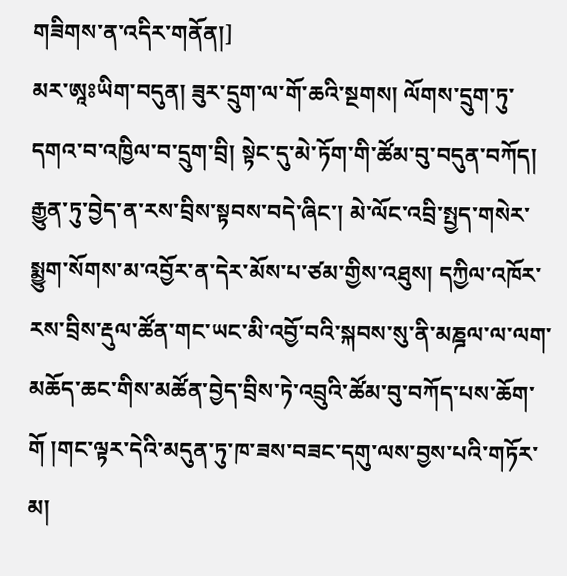གཟིགས་ན་འདིར་གནོན།]
མར་ཨཱཿཡིག་བདུན། ཟུར་དྲུག་ལ་གོ་ཆའི་སྔགས། ལོགས་དྲུག་ཏུ་དགའ་བ་འཁྱིལ་བ་དྲུག་བྲི། སྟེང་དུ་མེ་ཏོག་གི་ཚོམ་བུ་བདུན་བཀོད། རྒྱུན་ཏུ་བྱེད་ན་རས་བྲིས་སྟབས་བདེ་ཞིང་། མེ་ལོང་འབྲི་སྤྱད་གསེར་སྨྱུག་སོགས་མ་འབྱོར་ན་དེར་མོས་པ་ཙམ་གྱིས་འཐུས། དཀྱིལ་འཁོར་རས་བྲིས་རྡུལ་ཚོན་གང་ཡང་མི་འབྱོ་བའི་སྐབས་སུ་ནི་མཎྜལ་ལ་ལག་མཆོད་ཆང་གིས་མཚོན་བྱེད་བྲིས་ཏེ་འབྲུའི་ཚོམ་བུ་བཀོད་པས་ཆོག་གོ །གང་ལྟར་དེའི་མདུན་ཏུ་ཁ་ཟས་བཟང་དགུ་ལས་བྱས་པའི་གཏོར་མ།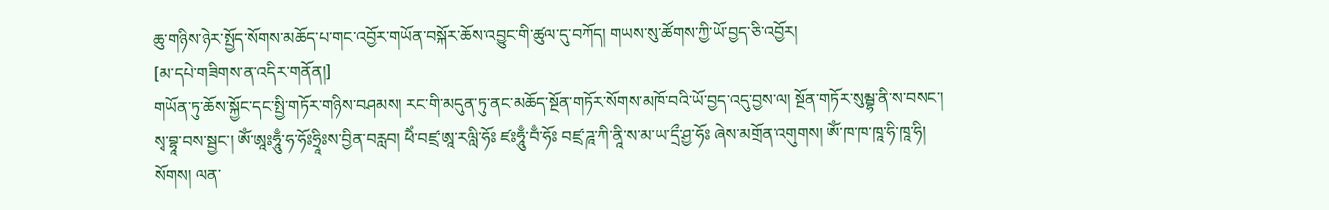ཆུ་གཉིས་ཉེར་སྤྱོད་སོགས་མཆོད་པ་གང་འབྱོར་གཡོན་བསྐོར་ཆོས་འབྱུང་གི་ཚུལ་དུ་བཀོད། གཡས་སུ་ཚོགས་ཀྱི་ཡོ་བྱད་ཅི་འབྱོར།
[མ་དཔེ་གཟིགས་ན་འདིར་གནོན།]
གཡོན་ཏུ་ཆོས་སྐྱོང་དང་སྤྱི་གཏོར་གཉིས་བཤམས། རང་གི་མདུན་ཏུ་ནང་མཆོད་སྔོན་གཏོར་སོགས་མཁོ་བའི་ཡོ་བྱད་འདུ་བྱས་ལ། སྔོན་གཏོར་སུམྦྷ་ནི་ས་བསང་། སྭ་བྷཱ་བས་སྦྱང་། ཨོཾ་ཨཱཿཧཱུྃ་ཧ་ཧོཿཧྲཱིཿས་བྱིན་བརླབ། ཕཻཾ་བཛྲ་ཨཱ་རལླི་ཧོཿ ཛཿཧཱུྃ་བྃ་ཧོཿ བཛྲ་ཌཱ་ཀི་ནཱི་ས་མ་ཡ་དྲྀ་ཤྱ་ཧོཿ ཞེས་མགྲོན་འགུགས། ཨོཾ་ཁ་ཁ་ཁཱ་ཧི་ཁཱ་ཧི། སོགས། ལན་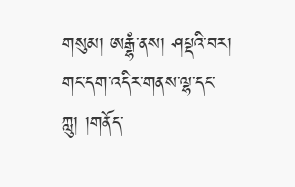གསུམ། ཨརྒྷཾ་ནས། ཤཔྡའི་བར། གང་དག་འདིར་གནས་ལྷ་དང་ཀླུ། །གནོད་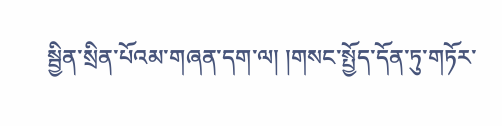སྦྱིན་སྲིན་པོའམ་གཞན་དག་ལ། །གསང་སྤྱོད་དོན་ཏུ་གཏོར་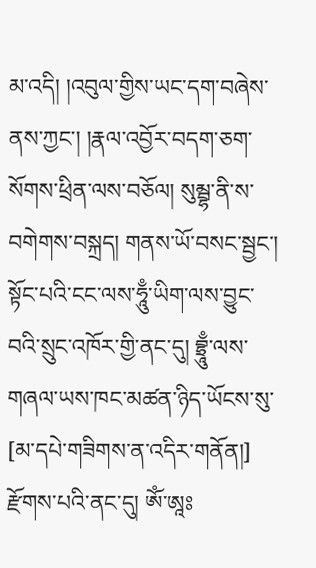མ་འདི། །འབུལ་གྱིས་ཡང་དག་བཞེས་ནས་ཀྱང་། །རྣལ་འབྱོར་བདག་ཅག་སོགས་ཕྲིན་ལས་བཅོལ། སུམྦྷ་ནི་ས་བགེགས་བསྐྲད། གནས་ཡོ་བསང་སྦྱང་། སྟོང་པའི་ངང་ལས་ཧཱུྃ་ཡིག་ལས་བྱུང་བའི་སྲུང་འཁོར་གྱི་ནང་དུ། བྷྲཱུྃ་ལས་གཞལ་ཡས་ཁང་མཚན་ཉིད་ཡོངས་སུ་
[མ་དཔེ་གཟིགས་ན་འདིར་གནོན།]
རྫོགས་པའི་ནང་དུ། ཨོཾ་ཨཱཿ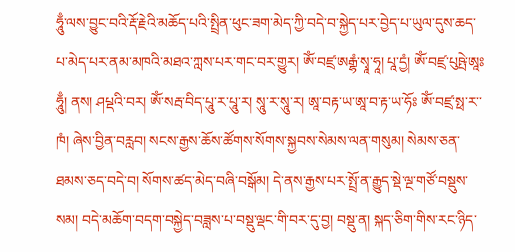ཧཱུྃ་ལས་བྱུང་བའི་རྡོ་རྗེའི་མཆོད་པའི་སྤྲིན་ཕུང་ཟག་མེད་ཀྱི་བདེ་བ་སྐྱེད་པར་བྱེད་པ་ཡུལ་དུས་ཆད་པ་མེད་པར་ནམ་མཁའི་མཐའ་ཀླས་པར་གང་བར་གྱུར། ཨོཾ་བཛྲ་ཨརྒྷཾ་སྭཱ་ཧཱ། པཱ་དྱཾ། ཨོཾ་བཛྲ་པུཥྤེ་ཨཱཿཧཱུྃ། ནས། ཤཔྡའི་བར། ཨོཾ་སརྦ་བིད་པཱུ་ར་པཱུ་ར། སཱུ་ར་སཱུ་ར། ཨཱ་བརྟ་ཡ་ཨཱ་བ་རྟ་ཡ་ཧོཿ ཨོཾ་བཛྲ་སྥ་ར་་ཁཾ། ཞེས་བྱིན་བརླབ། སངས་རྒྱས་ཆོས་ཚོགས་སོགས་སྐྱབས་སེམས་ལན་གསུམ། སེམས་ཅན་ཐམས་ཅད་བདེ་བ། སོགས་ཚད་མེད་བཞི་བསྒོམ། དེ་ནས་རྒྱས་པར་སྤྲོ་ན་རྒྱུད་སྡེ་ལྔ་གཙོ་བསྡུས་སམ། བདེ་མཆོག་བདག་བསྐྱེད་བཟླས་པ་བསྡུ་ལྡང་གི་བར་དུ་བྱ། བསྡུ་ན། སྐད་ཅིག་གིས་རང་ཉིད་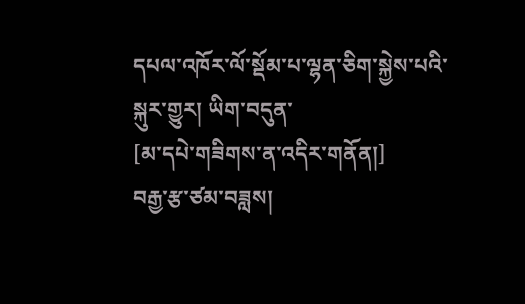དཔལ་འཁོར་ལོ་སྡོམ་པ་ལྷན་ཅིག་སྐྱེས་པའི་སྐུར་གྱུར། ཡིག་བདུན་
[མ་དཔེ་གཟིགས་ན་འདིར་གནོན།]
བརྒྱ་རྩ་ཙམ་བཟླས།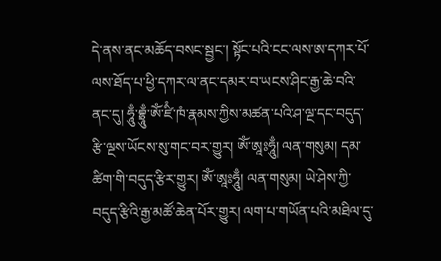དེ་ནས་ནང་མཆོད་བསང་སྦྱང་། སྟོང་པའི་ངང་ལས་ཨ་དཀར་པོ་ལས་ཐོད་པ་ཕྱི་དཀར་ལ་ནང་དམར་བ་ཡངས་ཤིང་རྒྱ་ཆེ་བའི་ནང་དུ། ཧཱུྃ་བྷྲཱུྃ་ཨོཾ་ཛིཾ་ཁཾ་རྣམས་ཀྱིས་མཚན་པའི་ཤ་ལྔ་དང་བདུད་རྩི་ལྔས་ཡོངས་སུ་གང་བར་གྱུར། ཨོཾ་ཨཱཿཧཱུྃ། ལན་གསུམ། དམ་ཚིག་གི་བདུད་རྩིར་གྱུར། ཨོཾ་ཨཱཿཧཱུྃ། ལན་གསུམ། ཡེ་ཤེས་ཀྱི་བདུད་རྩིའི་རྒྱ་མཚོ་ཆེན་པོར་གྱུར། ལག་པ་གཡོན་པའི་མཐིལ་དུ་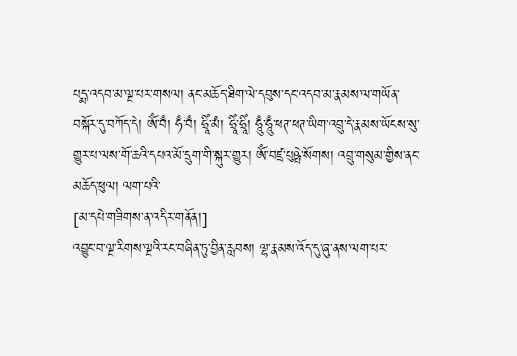པདྨ་འདབ་མ་ལྔ་པར་གསལ། ནང་མཆོད་ཐིག་ལེ་དབུས་དང་འདབ་མ་རྣམས་ལ་གཡོན་བསྐོར་དུ་བཀོད་དེ། ཨོཾ་བྃ། ཧྃ་བྃ། ཧྲཱིཾ་མཾ། ཧྲཱིཾ་ཧྲཱིཾ། ཧཱུྃ་ཧཱུྃ་ཕཊ་ཕཊ་ཡིག་འབྲུ་དེ་རྣམས་ཡོངས་སུ་གྱུར་པ་ལས་གོ་ཆའི་དཔའ་མོ་དྲུག་གི་སྐུར་གྱུར། ཨོཾ་བཛྲ་པུཥྤེ་སོགས། འབྲུ་གསུམ་གྱིས་ནང་མཆོད་ཕུལ། ལག་པའི་
[མ་དཔེ་གཟིགས་ན་འདིར་གནོན།]
འབྱུང་བ་ལྔ་རིགས་ལྔའི་རང་བཞིན་ཏུ་བྱིན་རླབས། ལྷ་རྣམས་འོད་དུ་ཞུ་ནས་ལག་པར་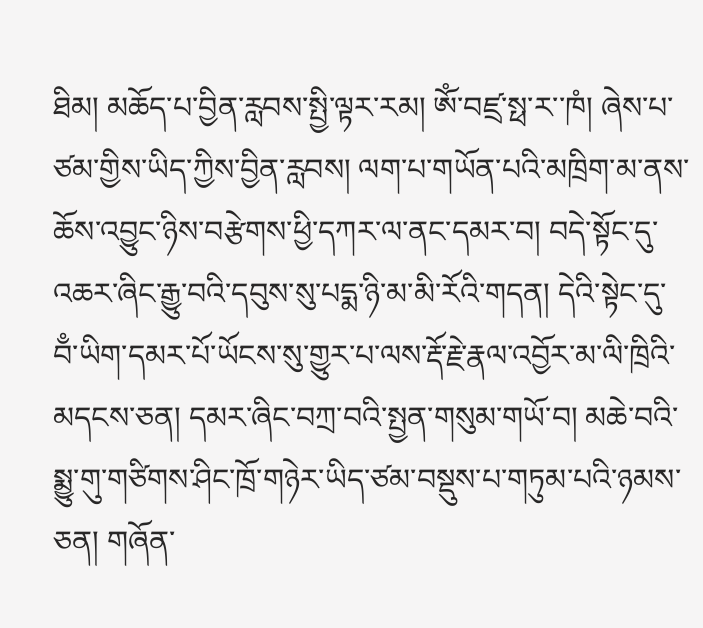ཐིམ། མཆོད་པ་བྱིན་རླབས་སྤྱི་ལྟར་རམ། ཨོཾ་བཛྲ་སྥ་ར་་ཁཾ། ཞེས་པ་ཙམ་གྱིས་ཡིད་ཀྱིས་བྱིན་རླབས། ལག་པ་གཡོན་པའི་མཁྲིག་མ་ནས་ཆོས་འབྱུང་ཉིས་བརྩེགས་ཕྱི་དཀར་ལ་ནང་དམར་བ། བདེ་སྟོང་དུ་འཆར་ཞིང་རྒྱུ་བའི་དབུས་སུ་པདྨ་ཉི་མ་མི་རོའི་གདན། དེའི་སྟེང་དུ་བྃ་ཡིག་དམར་པོ་ཡོངས་སུ་གྱུར་པ་ལས་རྡོ་རྗེ་རྣལ་འབྱོར་མ་ལི་ཁྲིའི་མདངས་ཅན། དམར་ཞིང་བཀྲ་བའི་སྤྱན་གསུམ་གཡོ་བ། མཆེ་བའི་སྨྱུ་གུ་གཙིགས་ཤིང་ཁྲོ་གཉེར་ཡིད་ཙམ་བསྡུས་པ་གཏུམ་པའི་ཉམས་ཅན། གཞོན་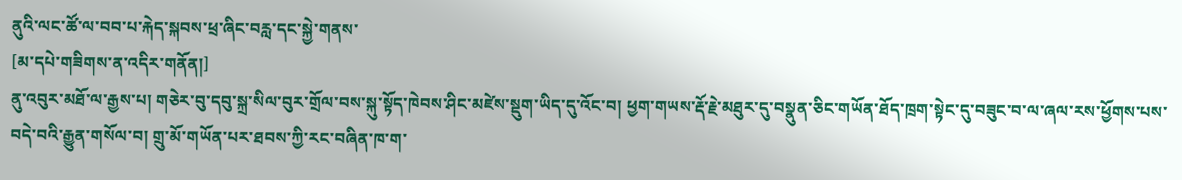ནུའི་ལང་ཚོ་ལ་བབ་པ་རྐེད་སྐབས་ཕྲ་ཞིང་བརླ་དང་སྐྱེ་གནས་
[མ་དཔེ་གཟིགས་ན་འདིར་གནོན།]
ནུ་འབུར་མཐོ་ལ་རྒྱས་པ། གཅེར་བུ་དབུ་སྐྲ་སིལ་བུར་གྲོལ་བས་སྐུ་སྟོད་ཁེབས་ཤིང་མཛེས་སྡུག་ཡིད་དུ་འོང་བ། ཕྱག་གཡས་རྡོ་རྗེ་མཐུར་དུ་བསྣུན་ཅིང་གཡོན་ཐོད་ཁྲག་སྟེང་དུ་བཟུང་བ་ལ་ཞལ་རས་ཕྱོགས་པས་བདེ་བའི་རྒྱུན་གསོལ་བ། གྲུ་མོ་གཡོན་པར་ཐབས་ཀྱི་རང་བཞིན་ཁ་ག་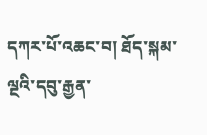དཀར་པོ་འཆང་བ། ཐོད་སྐམ་ལྔའི་དབུ་རྒྱན་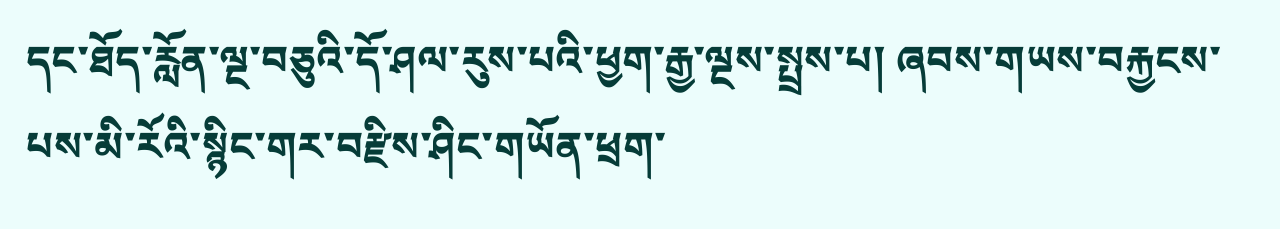དང་ཐོད་རློན་ལྔ་བཅུའི་དོ་ཤལ་རུས་པའི་ཕྱག་རྒྱ་ལྔས་སྤྲས་པ། ཞབས་གཡས་བརྐྱངས་པས་མི་རོའི་སྙིང་གར་བརྫིས་ཤིང་གཡོན་ཕྲག་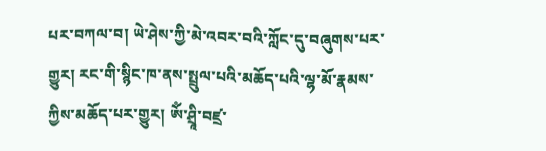པར་བཀལ་བ། ཡེ་ཤེས་ཀྱི་མེ་འབར་བའི་ཀློང་དུ་བཞུགས་པར་གྱུར། རང་གི་སྙིང་ཁ་ནས་སྤྲུལ་པའི་མཆོད་པའི་ལྷ་མོ་རྣམས་ཀྱིས་མཆོད་པར་གྱུར། ཨོཾ་ཤྲཱི་བཛྲ་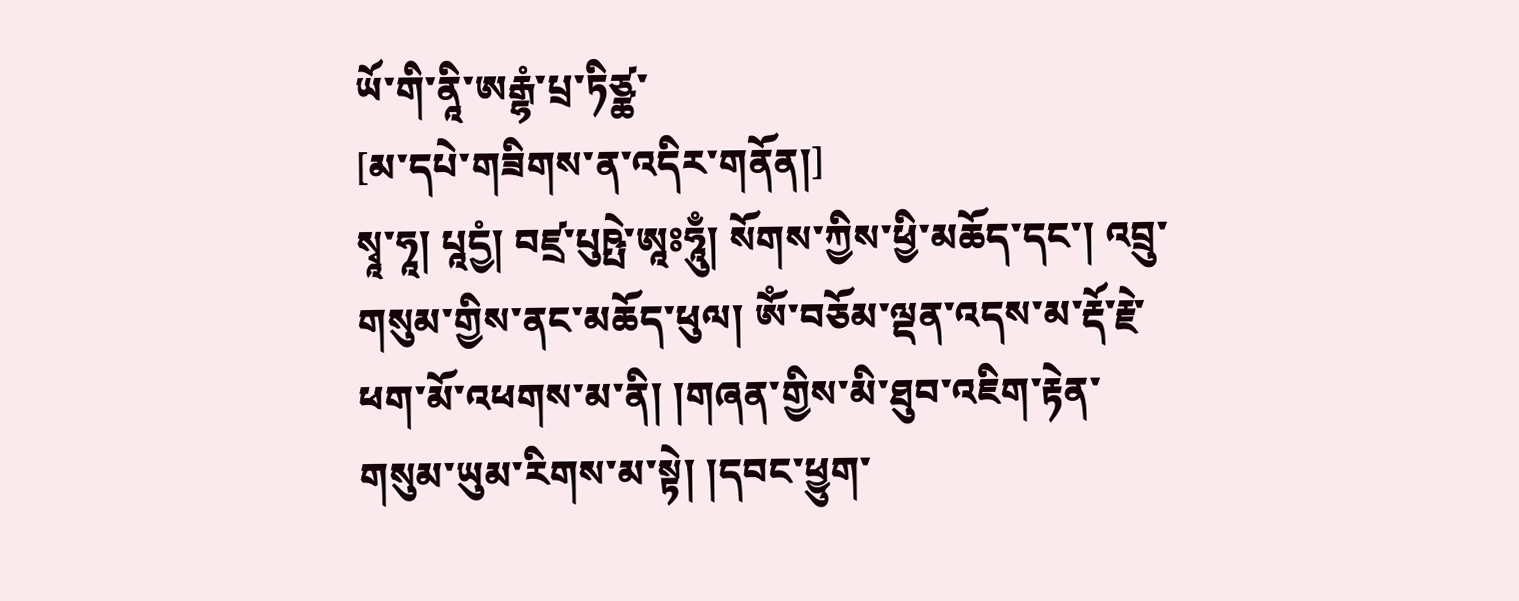ཡོ་གི་ནཱི་ཨརྒྷཾ་པྲ་ཏིཙྪ་
[མ་དཔེ་གཟིགས་ན་འདིར་གནོན།]
སྭཱ་ཧཱ། པཱདྱཾ། བཛྲ་པུཥྤེ་ཨཱཿཧཱུྃ། སོགས་ཀྱིས་ཕྱི་མཆོད་དང་། འབྲུ་གསུམ་གྱིས་ནང་མཆོད་ཕུལ། ཨོཾ་བཅོམ་ལྡན་འདས་མ་རྡོ་རྗེ་ཕག་མོ་འཕགས་མ་ནི། །གཞན་གྱིས་མི་ཐུབ་འཇིག་རྟེན་གསུམ་ཡུམ་རིགས་མ་སྟེ། །དབང་ཕྱུག་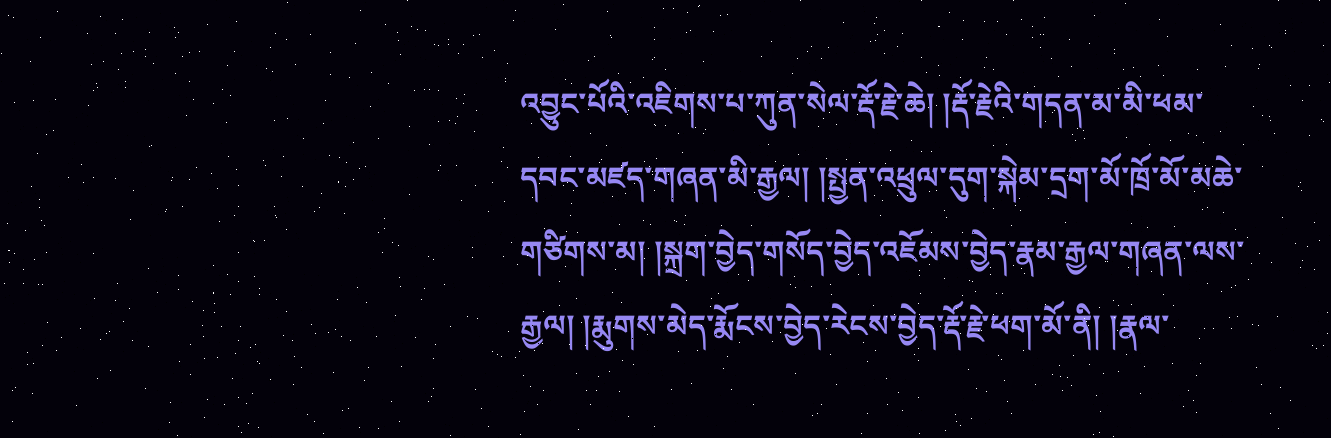འབྱུང་པོའི་འཇིགས་པ་ཀུན་སེལ་རྡོ་རྗེ་ཆེ། །རྡོ་རྗེའི་གདན་མ་མི་ཕམ་དབང་མཛད་གཞན་མི་རྒྱལ། །སྤྱན་འཕྲུལ་དུག་སྐེམ་དྲག་མོ་ཁྲོ་མོ་མཆེ་གཙིགས་མ། །སྐྲག་བྱེད་གསོད་བྱེད་འཇོམས་བྱེད་རྣམ་རྒྱལ་གཞན་ལས་རྒྱལ། །རྨུགས་མེད་རྨོངས་བྱེད་རེངས་བྱེད་རྡོ་རྗེ་ཕག་མོ་ནི། །རྣལ་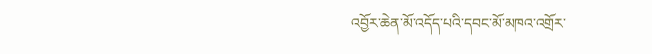འབྱོར་ཆེན་མོ་འདོད་པའི་དབང་མོ་མཁའ་འགྲོར་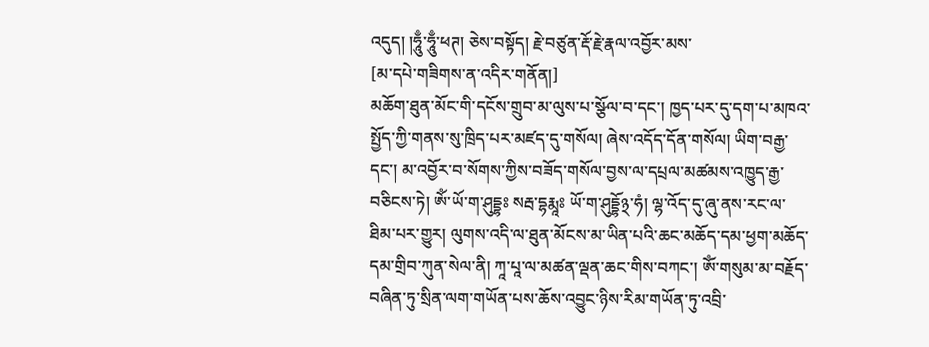འདུད། །ཧཱུྃ་ཧཱུྃ་ཕཊ། ཅེས་བསྟོད། རྗེ་བཙུན་རྡོ་རྗེ་རྣལ་འབྱོར་མས་
[མ་དཔེ་གཟིགས་ན་འདིར་གནོན།]
མཆོག་ཐུན་མོང་གི་དངོས་གྲུབ་མ་ལུས་པ་སྩོལ་བ་དང་། ཁྱད་པར་དུ་དག་པ་མཁའ་སྤྱོད་ཀྱི་གནས་སུ་ཁྲིད་པར་མཛད་དུ་གསོལ། ཞེས་འདོད་དོན་གསོལ། ཡིག་བརྒྱ་དང་། མ་འབྱོར་བ་སོགས་ཀྱིས་བཟོད་གསོལ་བྱས་ལ་དཔྲལ་མཚམས་འཁྱུད་རྒྱ་བཅིངས་ཏེ། ཨོཾ་ཡོ་ག་ཤུདྡྷཿ སརྦ་དྷརྨཱཿ ཡོ་ག་ཤུདྡྷོ྅་ཧཾ། ལྷ་འོད་དུ་ཞུ་ནས་རང་ལ་ཐིམ་པར་གྱུར། ལུགས་འདི་ལ་ཐུན་མོངས་མ་ཡིན་པའི་ཆང་མཆོད་དམ་ཕྱག་མཆོད་དམ་གྲིབ་ཀུན་སེལ་ནི། ཀཱ་པཱ་ལ་མཚན་ལྡན་ཆང་གིས་བཀང་། ཨོཾ་གསུམ་མ་བརྗོད་བཞིན་ཏུ་སྲིན་ལག་གཡོན་པས་ཆོས་འབྱུང་ཉིས་རིམ་གཡོན་ཏུ་འབྲི་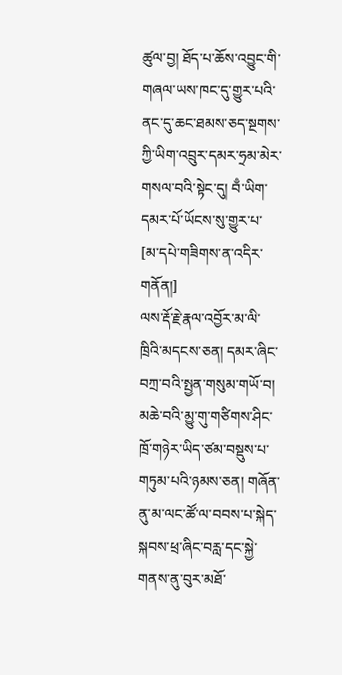ཚུལ་བྱ། ཐོད་པ་ཆོས་འབྱུང་གི་གཞལ་ཡས་ཁང་དུ་གྱུར་པའི་ནང་དུ་ཆང་ཐམས་ཅད་སྔགས་ཀྱི་ཡིག་འབྲུར་དམར་ཧྲམ་མེར་གསལ་བའི་སྟེང་དུ། བྃ་ཡིག་དམར་པོ་ཡོངས་སུ་གྱུར་པ་
[མ་དཔེ་གཟིགས་ན་འདིར་གནོན།]
ལས་རྡོ་རྗེ་རྣལ་འབྱོར་མ་ལི་ཁྲིའི་མདངས་ཅན། དམར་ཞིང་བཀྲ་བའི་སྤྱན་གསུམ་གཡོ་བ། མཆེ་བའི་མྱུ་གུ་གཙིགས་ཤིང་ཁྲོ་གཉེར་ཡིད་ཙམ་བསྡུས་པ་གཏུམ་པའི་ཉམས་ཅན། གཞོན་ནུ་མ་ལང་ཚོ་ལ་བབས་པ་སྐེད་སྐབས་ཕྲ་ཞིང་བརླ་དང་སྐྱེ་གནས་ནུ་བུར་མཐོ་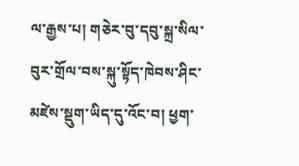ལ་རྒྱས་པ། གཅེར་བུ་དབུ་སྐྲ་སིལ་བུར་གྲོལ་བས་སྐུ་སྟོད་ཁེབས་ཤིང་མཛེས་སྡུག་ཡིད་དུ་འོང་བ། ཕྱག་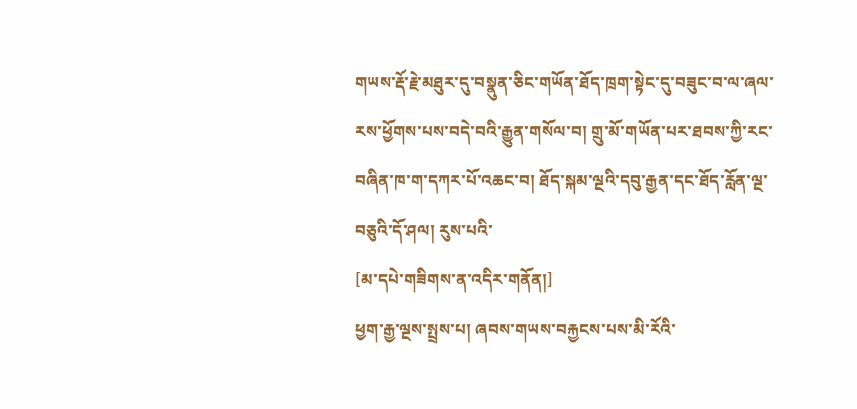གཡས་རྡོ་རྗེ་མཐུར་དུ་བསྣུན་ཅིང་གཡོན་ཐོད་ཁྲག་སྟེང་དུ་བཟུང་བ་ལ་ཞལ་རས་ཕྱོགས་པས་བདེ་བའི་རྒྱུན་གསོལ་བ། གྲུ་མོ་གཡོན་པར་ཐབས་ཀྱི་རང་བཞིན་ཁ་ག་དཀར་པོ་འཆང་བ། ཐོད་སྐམ་ལྔའི་དབུ་རྒྱན་དང་ཐོད་རློན་ལྔ་བཅུའི་དོ་ཤལ། རུས་པའི་
[མ་དཔེ་གཟིགས་ན་འདིར་གནོན།]
ཕྱག་རྒྱ་ལྔས་སྤྲས་པ། ཞབས་གཡས་བརྐྱངས་པས་མི་རོའི་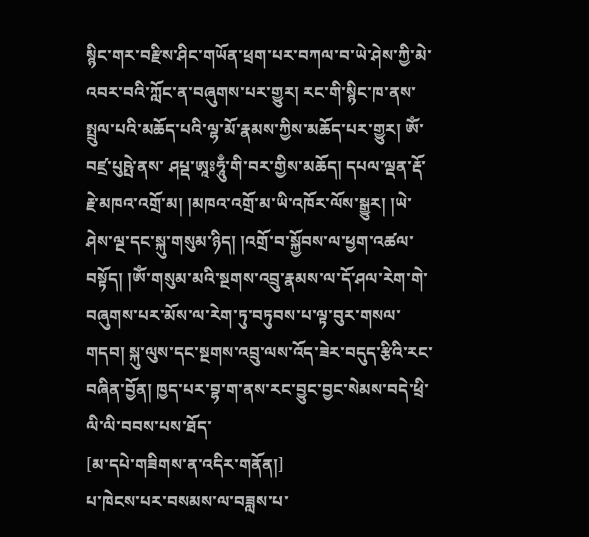སྙིང་གར་བརྫིས་ཤིང་གཡོན་ཕྲག་པར་བཀལ་བ་ཡེ་ཤེས་ཀྱི་མེ་འབར་བའི་ཀློང་ན་བཞུགས་པར་གྱུར། རང་གི་སྙིང་ཁ་ནས་སྤྲུལ་པའི་མཆོད་པའི་ལྷ་མོ་རྣམས་ཀྱིས་མཆོད་པར་གྱུར། ཨོཾ་བཛྲ་པུཥྤེ་ནས་ ཤཔྡ་ཨཱཿཧཱུྃ་གི་བར་གྱིས་མཆོད། དཔལ་ལྡན་རྡོ་རྗེ་མཁའ་འགྲོ་མ། །མཁའ་འགྲོ་མ་ཡི་འཁོར་ལོས་སྒྱུར། །ཡེ་ཤེས་ལྔ་དང་སྐུ་གསུམ་ཉིད། །འགྲོ་བ་སྐྱོབས་ལ་ཕྱག་འཚལ་བསྟོད། །ཨོཾ་གསུམ་མའི་སྔགས་འབྲུ་རྣམས་ལ་དོ་ཤལ་རེག་གེ་བཞུགས་པར་མོས་ལ་རེག་ཏུ་བཏུབས་པ་ལྟ་བུར་གསལ་གདབ། སྐུ་ལུས་དང་སྔགས་འབྲུ་ལས་འོད་ཟེར་བདུད་རྩིའི་རང་བཞིན་བྱོན། ཁྱད་པར་བྷ་ག་ནས་རང་བྱུང་བྱང་སེམས་བདེ་ཕྲི་ལི་ལི་བབས་པས་ཐོད་
[མ་དཔེ་གཟིགས་ན་འདིར་གནོན།]
པ་ཁེངས་པར་བསམས་ལ་བཟླས་པ་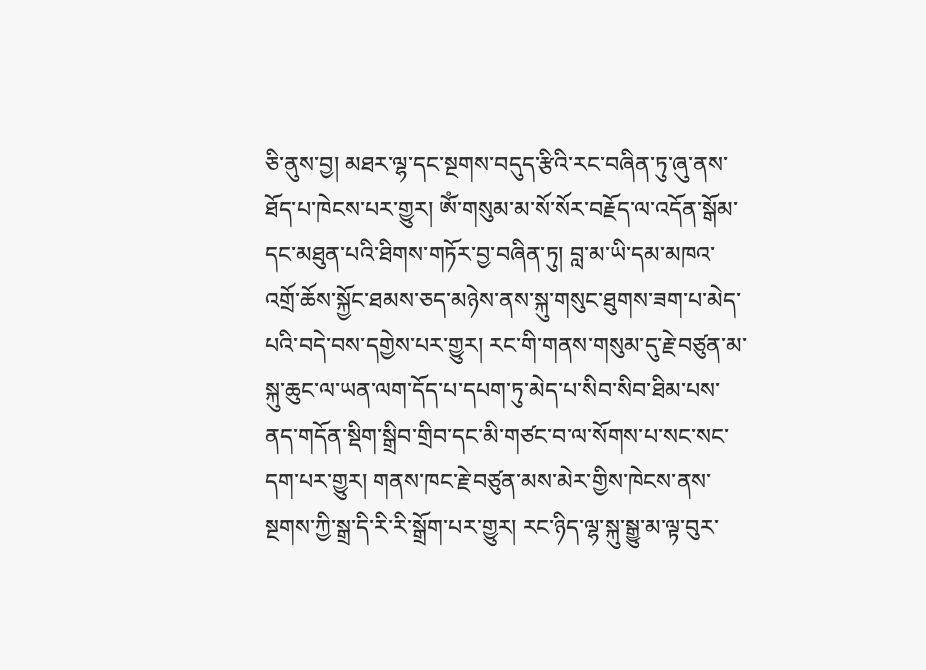ཅི་ནུས་བྱ། མཐར་ལྷ་དང་སྔགས་བདུད་རྩིའི་རང་བཞིན་ཏུ་ཞུ་ནས་ཐོད་པ་ཁེངས་པར་གྱུར། ཨོཾ་གསུམ་མ་སོ་སོར་བརྗོད་ལ་འདོན་སྒོམ་དང་མཐུན་པའི་ཐིགས་གཏོར་བྱ་བཞིན་ཏུ། བླ་མ་ཡི་དམ་མཁའ་འགྲོ་ཆོས་སྐྱོང་ཐམས་ཅད་མཉེས་ནས་སྐུ་གསུང་ཐུགས་ཟག་པ་མེད་པའི་བདེ་བས་དགྱེས་པར་གྱུར། རང་གི་གནས་གསུམ་དུ་རྗེ་བཙུན་མ་སྐུ་ཆུང་ལ་ཡན་ལག་དོད་པ་དཔག་ཏུ་མེད་པ་སིབ་སིབ་ཐིམ་པས་ནད་གདོན་སྡིག་སྒྲིབ་གྲིབ་དང་མི་གཙང་བ་ལ་སོགས་པ་སང་སང་དག་པར་གྱུར། གནས་ཁང་རྗེ་བཙུན་མས་མེར་གྱིས་ཁེངས་ནས་སྔགས་ཀྱི་སྒྲ་དི་རི་རི་སྒྲོག་པར་གྱུར། རང་ཉིད་ལྷ་སྐུ་སྒྱུ་མ་ལྟ་བུར་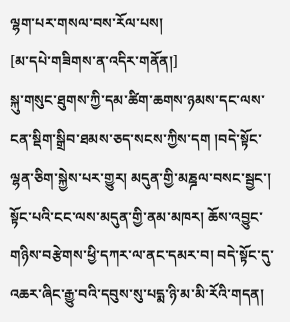ལྷག་པར་གསལ་བས་རོལ་པས།
[མ་དཔེ་གཟིགས་ན་འདིར་གནོན།]
སྐུ་གསུང་ཐུགས་ཀྱི་དམ་ཚིག་ཆགས་ཉམས་དང་ལས་ངན་སྡིག་སྒྲིབ་ཐམས་ཅད་སངས་ཀྱིས་དག །བདེ་སྟོང་ལྷན་ཅིག་སྐྱེས་པར་གྱུར། མདུན་གྱི་མཎྜལ་བསང་སྦྱང་། སྟོང་པའི་ངང་ལས་མདུན་གྱི་ནམ་མཁར། ཆོས་འབྱུང་གཉིས་བརྩེགས་ཕྱི་དཀར་ལ་ནང་དམར་བ། བདེ་སྟོང་དུ་འཆར་ཞིང་རྒྱུ་བའི་དབུས་སུ་པདྨ་ཉི་མ་མི་རོའི་གདན།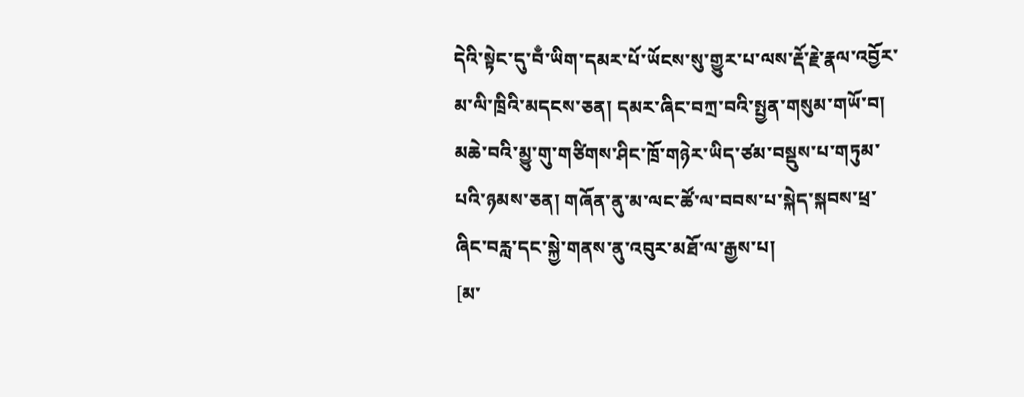དེའི་སྟེང་དུ་བྃ་ཡིག་དམར་པོ་ཡོངས་སུ་གྱུར་པ་ལས་རྡོ་རྗེ་རྣལ་འབྱོར་མ་ལི་ཁྲིའི་མདངས་ཅན། དམར་ཞིང་བཀྲ་བའི་སྤྱན་གསུམ་གཡོ་བ། མཆེ་བའི་མྱུ་གུ་གཙིགས་ཤིང་ཁྲོ་གཉེར་ཡིད་ཙམ་བསྡུས་པ་གཏུམ་པའི་ཉམས་ཅན། གཞོན་ནུ་མ་ལང་ཚོ་ལ་བབས་པ་སྐེད་སྐབས་ཕྲ་ཞིང་བརླ་དང་སྐྱེ་གནས་ནུ་འབུར་མཐོ་ལ་རྒྱས་པ།
[མ་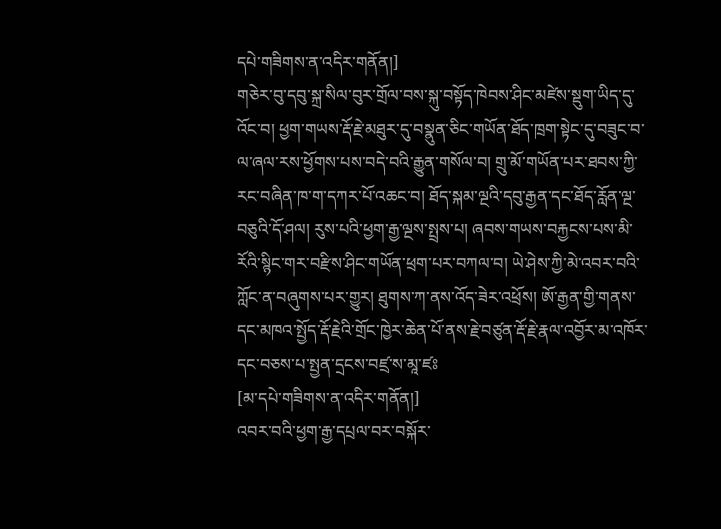དཔེ་གཟིགས་ན་འདིར་གནོན།]
གཅེར་བུ་དབུ་སྐྲ་སིལ་བུར་གྲོལ་བས་སྐུ་བསྟོད་ཁེབས་ཤིང་མཛེས་སྡུག་ཡིད་དུ་འོང་བ། ཕྱག་གཡས་རྡོ་རྗེ་མཐུར་དུ་བསྣུན་ཅིང་གཡོན་ཐོད་ཁྲག་སྟེང་དུ་བཟུང་བ་ལ་ཞལ་རས་ཕྱོགས་པས་བདེ་བའི་རྒྱུན་གསོལ་བ། གྲུ་མོ་གཡོན་པར་ཐབས་ཀྱི་རང་བཞིན་ཁ་ག་དཀར་པོ་འཆང་བ། ཐོད་སྐམ་ལྔའི་དབུ་རྒྱན་དང་ཐོད་རློན་ལྔ་བཅུའི་དོ་ཤལ། རུས་པའི་ཕྱག་རྒྱ་ལྔས་སྤྲས་པ། ཞབས་གཡས་བརྐྱངས་པས་མི་རོའི་སྙིང་གར་བརྫིས་ཤིང་གཡོན་ཕྲག་པར་བཀལ་བ། ཡེ་ཤེས་ཀྱི་མེ་འབར་བའི་ཀློང་ན་བཞུགས་པར་གྱུར། ཐུགས་ཀ་ནས་འོད་ཟེར་འཕྲོས། ཨོ་རྒྱན་གྱི་གནས་དང་མཁའ་སྤྱོད་རྡོ་རྗེའི་གྲོང་ཁྱེར་ཆེན་པོ་ནས་རྗེ་བཙུན་རྡོ་རྗེ་རྣལ་འབྱོར་མ་འཁོར་དང་བཅས་པ་སྤྱན་དྲངས་བཛྲ་ས་མཱ་ཛཿ
[མ་དཔེ་གཟིགས་ན་འདིར་གནོན།]
འབར་བའི་ཕྱག་རྒྱ་དཔྲལ་བར་བསྐོར་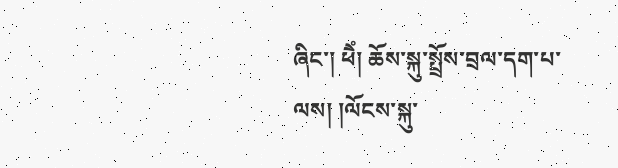ཞིང་། ཕཻཾ། ཆོས་སྐུ་སྤྲོས་བྲལ་དག་པ་ལས། །ལོངས་སྐུ་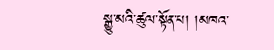སྒྱུ་མའི་ཚུལ་སྟོན་པ། །མཁའ་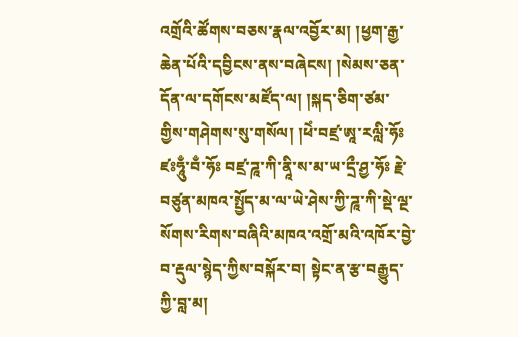འགྲོའི་ཚོགས་བཅས་རྣལ་འབྱོར་མ། །ཕྱག་རྒྱ་ཆེན་པོའི་དབྱིངས་ནས་བཞེངས། །སེམས་ཅན་དོན་ལ་དགོངས་མཛོད་ལ། །སྐད་ཅིག་ཙམ་གྱིས་གཤེགས་སུ་གསོལ། །ཕེཾ་བཛྲ་ཨཱ་རལླི་ཧོཿ ཛཿཧཱུྃ་བྃ་ཧོཿ བཛྲ་ཌཱ་ཀི་ནཱི་ས་མ་ཡ་དྲྀ་ཤྱ་ཧོཿ རྗེ་བཙུན་མཁའ་སྤྱོད་མ་ལ་ཡེ་ཤེས་ཀྱི་ཌཱ་ཀི་སྡེ་ལྔ་སོགས་རིགས་བཞིའི་མཁའ་འགྲོ་མའི་འཁོར་བྱེ་བ་རྡུལ་སྙེད་ཀྱིས་བསྐོར་བ། སྟེང་ན་རྩ་བརྒྱུད་ཀྱི་བླ་མ།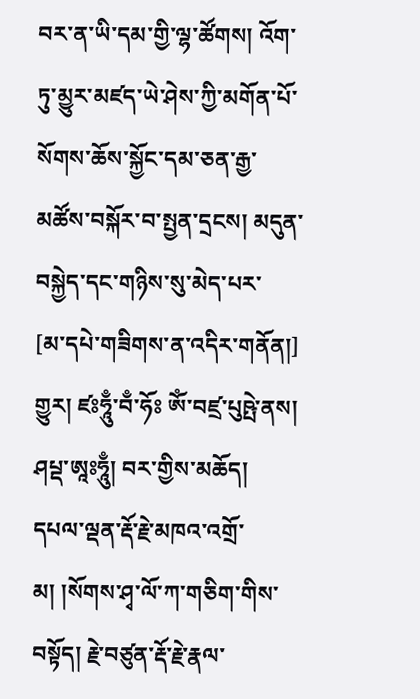བར་ན་ཡི་དམ་གྱི་ལྷ་ཚོགས། འོག་ཏུ་མྱུར་མཛད་ཡེ་ཤེས་ཀྱི་མགོན་པོ་སོགས་ཆོས་སྐྱོང་དམ་ཅན་རྒྱ་མཚོས་བསྐོར་བ་སྤྱན་དྲངས། མདུན་བསྐྱེད་དང་གཉིས་སུ་མེད་པར་
[མ་དཔེ་གཟིགས་ན་འདིར་གནོན།]
གྱུར། ཛཿཧཱུྃ་བྃ་ཧོཿ ཨོཾ་བཛྲ་པུཥྤེ་ནས། ཤཔྡ་ཨཱཿཧཱུྃ། བར་གྱིས་མཆོད། དཔལ་ལྡན་རྡོ་རྗེ་མཁའ་འགྲོ་མ། །སོགས་ཤྭ་ལོ་ཀ་གཅིག་གིས་བསྟོད། རྗེ་བཙུན་རྡོ་རྗེ་རྣལ་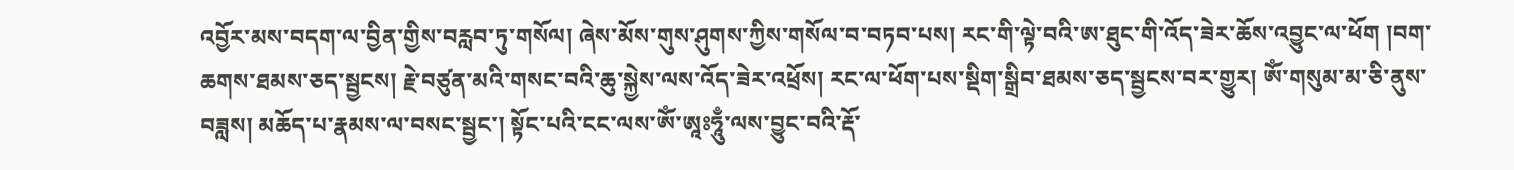འབྱོར་མས་བདག་ལ་བྱིན་གྱིས་བརླབ་ཏུ་གསོལ། ཞེས་མོས་གུས་ཤུགས་ཀྱིས་གསོལ་བ་བཏབ་པས། རང་གི་ལྟེ་བའི་ཨ་ཐུང་གི་འོད་ཟེར་ཆོས་འབྱུང་ལ་ཕོག །བག་ཆགས་ཐམས་ཅད་སྦྱངས། རྗེ་བཙུན་མའི་གསང་བའི་ཆུ་སྐྱེས་ལས་འོད་ཟེར་འཕྲོས། རང་ལ་ཕོག་པས་སྡིག་སྒྲིབ་ཐམས་ཅད་སྦྱངས་བར་གྱུར། ཨོཾ་གསུམ་མ་ཅི་ནུས་བཟླས། མཆོད་པ་རྣམས་ལ་བསང་སྦྱང་། སྟོང་པའི་ངང་ལས་ཨོཾ་ཨཱཿཧཱུྃ་ལས་བྱུང་བའི་རྡོ་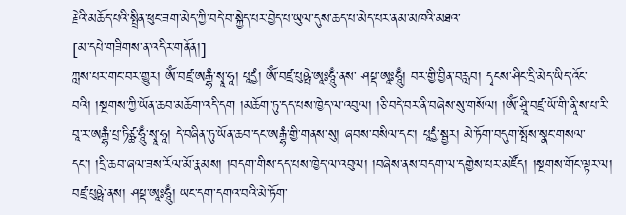རྗེའི་མཆོད་པའི་སྤྲིན་ཕུང་ཟག་མེད་ཀྱི་བདེ་བ་སྐྱེད་པར་བྱེད་པ་ཡུལ་དུས་ཆད་པ་མེད་པར་ནམ་མཁའི་མཐའ་
[མ་དཔེ་གཟིགས་ན་འདིར་གནོན།]
ཀླས་པར་གང་བར་གྱུར། ཨོཾ་བཛྲ་ཨརྒྷཾ་སྭཱ་ཧཱ། པཱདྱཾ། ཨོཾ་བཛྲ་པུཥྤེ་ཨཱཿཧཱུྃ་ནས་ ཤཔྡ་ཨཱཿཧཱུྃ། བར་གྱི་བྱིན་བརླབ། དྭངས་ཤིང་དྲི་མེད་ཡིད་འོང་བའི། །སྔགས་ཀྱི་ཡོན་ཆབ་མཆོག་འདི་དག །མཆོག་ཏུ་དད་པས་ཁྱེད་ལ་འབུལ། །ཅི་བདེ་བར་ནི་བཞེས་སུ་གསོལ། །ཨོཾ་ཤྲཱི་བཛྲ་ཡོ་གི་ནཱི་ས་པ་རི་བཱ་ར་ཨརྒྷཾ་པྲ་ཏིཙྪ་ཧཱུྃ་སྭཱ་ཧཱ། དེ་བཞིན་ཏུ་ཡོན་ཆབ་དང་ཨརྒྷཾ་གྱི་གནས་སུ། ཞབས་བསིལ་དང་། པཱདྱཾ་སྦྱར། མེ་ཏོག་བདུག་སྤོས་སྣང་གསལ་དང་། །དྲི་ཆབ་ཞལ་ཟས་རོལ་མོ་རྣམས། །བདག་གིས་དད་པས་ཁྱེད་ལ་འབུལ། །བཞེས་ནས་བདག་ལ་དགྱེས་པར་མཛོད། །སྔགས་གོང་ལྟར་ལ། བཛྲ་པུཥྤེ་ནས། ཤཔྡ་ཨཱཿཧཱུྃ། ཡང་དག་དགའ་བའི་མེ་ཏོག་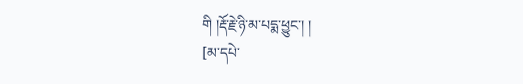གི །རྡོ་རྗེ་ཉི་མ་པདྨ་ཕྱུང་། །
[མ་དཔེ་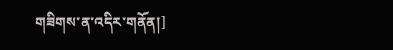གཟིགས་ན་འདིར་གནོན།]